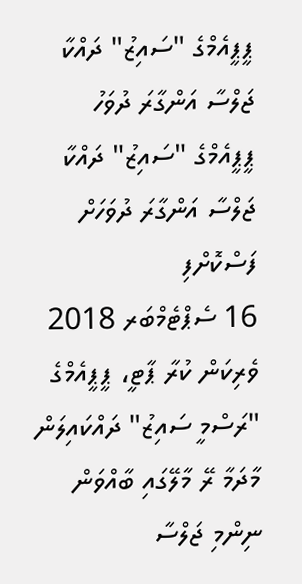ޕީޕީއެމްގެ "ސައިޒު" ދައްކާ ޖަލްސާ އަންގާރަ ދުވަހު
ޕީޕީއެމްގެ "ސައިޒު" ދައްކާ ޖަލްސާ އަންގާރަ ދުވަހަށް ފަސްކޮށްފި
16 ސެޕްޓެމްބަރ 2018
ވެރިކަން ކުރާ ޕާޓީ، ޕީޕީއެމްގެ "ރަސްމީ ސައިޒު" ދައްކައިލަން މާދަމާ ރޭ މާލޭގައި ބާއްވަން ނިންމި ޖަލްސާ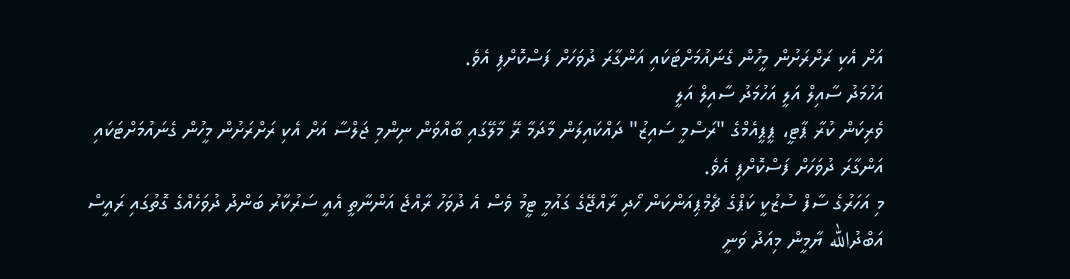އަށް އެކި ރަށްރަށުން މީހުން ގެނައުމަށްޓަކައި އަންގާރަ ދުވަހަށް ފަސްކޮށްފި އެވެ.
އަހުމަދު ސާއިލް އަލީ އަހުމަދު ސާއިލް އަލީ
ވެރިކަން ކުރާ ޕާޓީ، ޕީޕީއެމްގެ "ރަސްމީ ސައިޒު" ދައްކައިލަން މާދަމާ ރޭ މާލޭގައި ބާއްވަން ނިންމި ޖަލްސާ އަށް އެކި ރަށްރަށުން މީހުން ގެނައުމަށްޓަކައި އަންގާރަ ދުވަހަށް ފަސްކޮށްފި އެވެ.
މި އަހަރުގެ ސާފް ސުޒުކީ ކަޕްގެ ޗެމްޕިއަންކަން ހޯދި ރާއްޖޭގެ ގައުމީ ޓީމު ވެސް އެ ދުވަހު ރާއްޖެ އަންނާތީ އެއީ ސަރުކާރު ބަންދު ދުވަހެއްގެ ގޮތުގައި ރައީސް އަބްދުالله ޔާމީން މިއަދު ވަނީ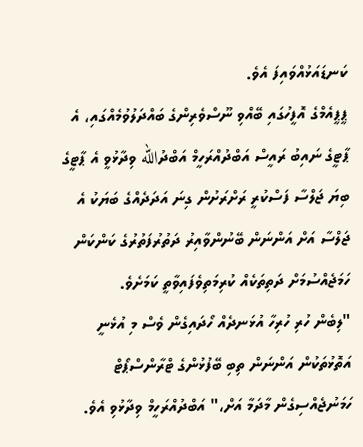ކަނޑައަޅުއްވައިފަ އެވެ.
ޕީޕީއެމްގެ އޮފީހުގައި ބޭއްވި ނޫސްވެރިންގެ ބައްދަލުވުމެއްގައި، އެ ޕާޓީގެ ނައިބު ރައީސް އަބްދުއްރަހީމް އަބްދުالله ވިދާޅުވީ އެ ޕާޓީގެ ބިޔަ ޖަލްސާ ފަސްކުރީ ރަށްރަށުން ގިނަ އަދަދެއްގެ ބަޔަކު އެ ޖަލްސާ އަށް އަންނަން ބޭނުންވާއިރު ދަތުރުފަތުރުގެ ކަންކަން ހަމަޖެއްސުމަށް ދަތިތަކެއް ކުރިމަތިވެފައިވާތީ ކަމަށެވެ.
"ލިބެން ހުރި ހުރިހާ އުޅަނދެއް ހޯދައިގެން ވެސް މި އުޅެނީ އަތޮޅުތަކުން އަންނަން ތިބި ބޭފުޅުންގެ ޓްރާންސްޕޯޓް ހަމަނުޖެއްސިގެން މާދަމާ އަށް،" އަބްދުއްރަހީމް ވިދާޅުވި އެވެ.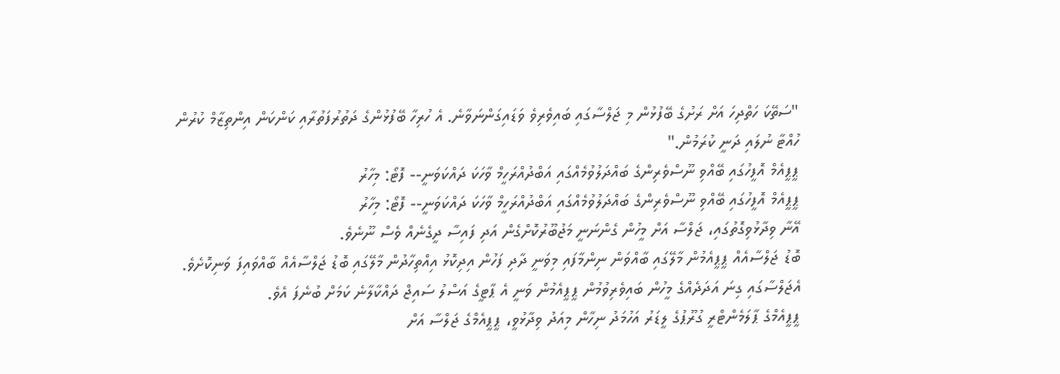"ސަތޭކަ ހަތްދިހަ އަށް ރަށުގެ ބޭފުޅުން މި ޖަލްސާގައި ބައިވެރިވެ ވަޑައިގަންނަވާނެ. އެ ހުރިހާ ބޭފުޅުންގެ ދަތުރުފަތުރާއި ކަންކަން އިންތިޒާމް ކުރުން ހުއްޓާ ނުލައި ދަނީ ކުރަމުން."
ޕީޕީއެމް އޮފީހުގައި ބޭއްވި ނޫސްވެރިންގެ ބައްދަލުވުމެއްގައި އަބްދުއްރަހީމް ވާހަކަ ދައްކަވަނީ-- ފޮޓޯ: މިހާރު
ޕީޕީއެމް އޮފީހުގައި ބޭއްވި ނޫސްވެރިންގެ ބައްދަލުވުމެއްގައި އަބްދުއްރަހީމް ވާހަކަ ދައްކަވަނީ-- ފޮޓޯ: މިހާރު
އޭނާ ވިދާޅުވިގޮތުގައި، ޖަލްސާ އަށް މީހުން ގެންނަނީ މަޖުބޫރުކޮށްގެން އަދި ފައިސާ ދީގެނެއް ވެސް ނޫނެވެ.
ބޮޑު ޖަލްސާއެއް ޕީޕީއެމުން މާލޭގައި ބާއްވަން ނިންމާފައި މިވަނީ ދާދި ފަހުން އިދިކޮޅު އިއްތިހާދުން މާލޭގައި ބޮޑު ޖަލްސާއެއް ބާއްވައިފަ ވަނިކޮށެވެ. އެޖަލްސާގައި ގިނަ އަދަދެއްގެ މީހުން ބައިވެރިވުމުން ޕީޕީއެމުން ވަނީ އެ ޕާޓީގެ އަސްލު ސައިޖް ދައްކާލާނެ ކަމަށް ބުނެފަ އެވެ.
ޕީޕީއެމްގެ ޕާލަމެންޓްރީ ގުރޫޕުގެ ލީޑަރު އަހުމަދު ނިހާން މިއަދު ވިދާޅުވީ، ޕީޕީއެމްގެ ޖަލްސާ އަށް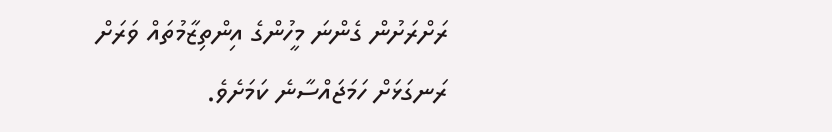ރަށްރަށުން ގެންނަ މީހުންގެ އިންތިޒާމުތައް ވަރަށް ރަނގަޅަށް ހަމަޖައްސާނެ ކަމަށެވެ.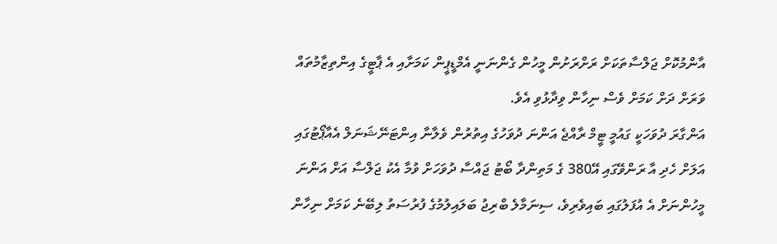އާންމުކޮށް ޖަލްސާތަކަށް ރަށްރަށުން މީހުން ގެންނަނީ އެމްޑީޕީން ކަމަށާއި އެ ޕާޓީގެ އިންތިޒާމުތައް ވަރަށް ދަށް ކަމަށް ވެސް ނިހާން ވިދާޅުވި އެވެ.
އަންގާރަ ދުވަހަކީ ގައުމީ ޓީމް ރާއްޖެ އަންނަ ދުވަހުގެ އިތުރުން ވެލާނާ އިންޓަނޭޝަނަލް އެއާޕޯޓުގައި އަލަށް ހެދި އާ ރަންވޭގައި އޭ380 ގެ މަތިންދާ ބޯޓު ޖައްސާ ދުވަހަށް ވުމާ އެކު ޖަލްސާ އަށް އަންނަ މީހުންނަށް އެ އުފަލުގައި ބައިވެރިވެ، ސިނަމާލެ ބްރިޖު ބަލައިލުމުގެ ފުރުސަތު ލިބޭނެ ކަމަށް ނިހާން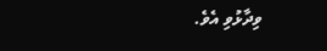ވިދާޅުވި އެވެ.